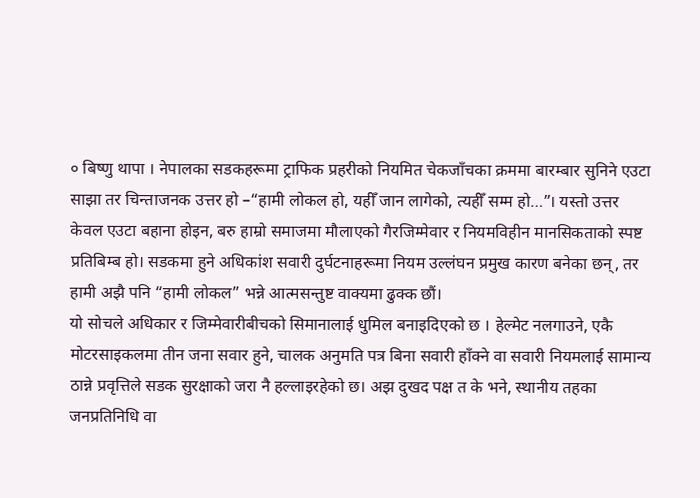० बिष्णु थापा । नेपालका सडकहरूमा ट्राफिक प्रहरीको नियमित चेकजाँचका क्रममा बारम्बार सुनिने एउटा साझा तर चिन्ताजनक उत्तर हो –“हामी लोकल हो, यहीँ जान लागेको, त्यहीँ सम्म हो…”। यस्तो उत्तर केवल एउटा बहाना होइन, बरु हाम्रो समाजमा मौलाएको गैरजिम्मेवार र नियमविहीन मानसिकताको स्पष्ट प्रतिबिम्ब हो। सडकमा हुने अधिकांश सवारी दुर्घटनाहरूमा नियम उल्लंघन प्रमुख कारण बनेका छन्, तर हामी अझै पनि “हामी लोकल” भन्ने आत्मसन्तुष्ट वाक्यमा ढुक्क छौं।
यो सोचले अधिकार र जिम्मेवारीबीचको सिमानालाई धुमिल बनाइदिएको छ । हेल्मेट नलगाउने, एकै मोटरसाइकलमा तीन जना सवार हुने, चालक अनुमति पत्र बिना सवारी हाँक्ने वा सवारी नियमलाई सामान्य ठान्ने प्रवृत्तिले सडक सुरक्षाको जरा नै हल्लाइरहेको छ। अझ दुखद पक्ष त के भने, स्थानीय तहका जनप्रतिनिधि वा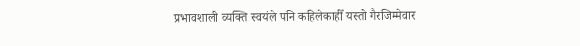प्रभावशाली व्यक्ति स्वयंले पनि कहिलेकाहीँ यस्तो गैरजिम्मेवार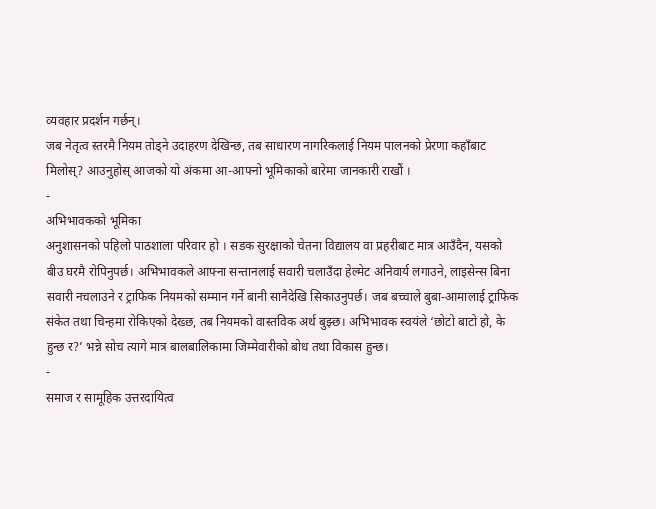व्यवहार प्रदर्शन गर्छन्।
जब नेतृत्व स्तरमै नियम तोड्ने उदाहरण देखिन्छ, तब साधारण नागरिकलाई नियम पालनको प्रेरणा कहाँबाट मिलोस्? आउनुहोस् आजको यो अंकमा आ-आफ्नो भूमिकाको बारेमा जानकारी राखौं ।
-
अभिभावकको भूमिका
अनुशासनको पहिलो पाठशाला परिवार हो । सडक सुरक्षाको चेतना विद्यालय वा प्रहरीबाट मात्र आउँदैन, यसको बीउ घरमै रोपिनुपर्छ। अभिभावकले आफ्ना सन्तानलाई सवारी चलाउँदा हेल्मेट अनिवार्य लगाउने, लाइसेन्स बिना सवारी नचलाउने र ट्राफिक नियमको सम्मान गर्ने बानी सानैदेखि सिकाउनुपर्छ। जब बच्चाले बुबा-आमालाई ट्राफिक संकेत तथा चिन्हमा रोकिएको देख्छ, तब नियमको वास्तविक अर्थ बुझ्छ। अभिभावक स्वयंले ‘छोटो बाटो हो, के हुन्छ र?’ भन्ने सोच त्यागे मात्र बालबालिकामा जिम्मेवारीको बोध तथा विकास हुन्छ।
-
समाज र सामूहिक उत्तरदायित्व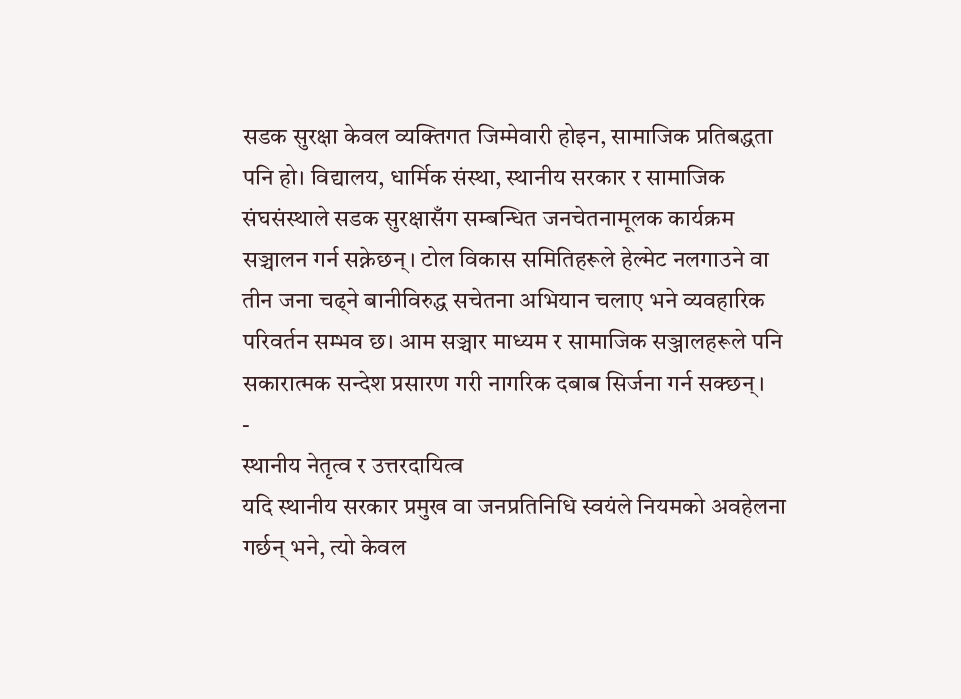सडक सुरक्षा केवल व्यक्तिगत जिम्मेवारी होइन, सामाजिक प्रतिबद्धता पनि हो। विद्यालय, धार्मिक संस्था, स्थानीय सरकार र सामाजिक संघसंस्थाले सडक सुरक्षासँग सम्बन्धित जनचेतनामूलक कार्यक्रम सञ्चालन गर्न सक्नेछन्। टोल विकास समितिहरूले हेल्मेट नलगाउने वा तीन जना चढ्ने बानीविरुद्ध सचेतना अभियान चलाए भने व्यवहारिक परिवर्तन सम्भव छ। आम सञ्चार माध्यम र सामाजिक सञ्जालहरूले पनि सकारात्मक सन्देश प्रसारण गरी नागरिक दबाब सिर्जना गर्न सक्छन्।
-
स्थानीय नेतृत्व र उत्तरदायित्व
यदि स्थानीय सरकार प्रमुख वा जनप्रतिनिधि स्वयंले नियमको अवहेलना गर्छन् भने, त्यो केवल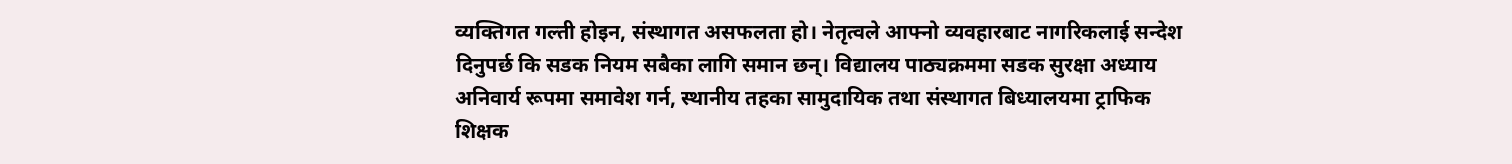व्यक्तिगत गल्ती होइन, संस्थागत असफलता हो। नेतृत्वले आफ्नो व्यवहारबाट नागरिकलाई सन्देश दिनुपर्छ कि सडक नियम सबैका लागि समान छन्। विद्यालय पाठ्यक्रममा सडक सुरक्षा अध्याय अनिवार्य रूपमा समावेश गर्न, स्थानीय तहका सामुदायिक तथा संस्थागत बिध्यालयमा ट्राफिक शिक्षक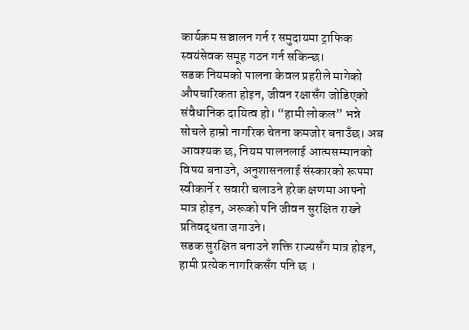कार्यक्रम सञ्चालन गर्न र समुदायमा ट्राफिक स्वयंसेवक समूह गठन गर्न सकिन्छ।
सडक नियमको पालना केवल प्रहरीले मागेको औपचारिकता होइन, जीवन रक्षासँग जोडिएको संवैधानिक दायित्व हो। “हामी लोकल” भन्ने सोचले हाम्रो नागरिक चेतना कमजोर बनाउँछ। अब आवश्यक छ, नियम पालनलाई आत्मसम्मानको विषय बनाउने, अनुशासनलाई संस्कारको रूपमा स्वीकार्ने र सवारी चलाउने हरेक क्षणमा आफ्नो मात्र होइन, अरूको पनि जीवन सुरक्षित राख्ने प्रतिवद्धता जगाउने।
सडक सुरक्षित बनाउने शक्ति राज्यसँग मात्र होइन, हामी प्रत्येक नागरिकसँग पनि छ ।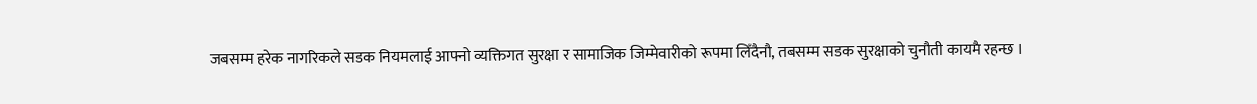जबसम्म हरेक नागरिकले सडक नियमलाई आफ्नो व्यक्तिगत सुरक्षा र सामाजिक जिम्मेवारीको रूपमा लिँदैनौ, तबसम्म सडक सुरक्षाको चुनौती कायमै रहन्छ ।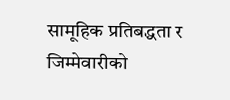सामूहिक प्रतिबद्धता र जिम्मेवारीको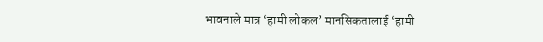भावनाले मात्र ‘हामी लोकल’ मानसिकतालाई ‘हामी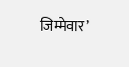जिम्मेवार’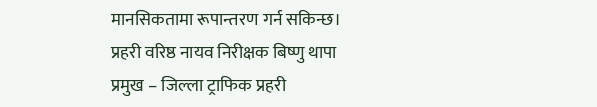मानसिकतामा रूपान्तरण गर्न सकिन्छ।
प्रहरी वरिष्ठ नायव निरीक्षक बिष्णु थापा
प्रमुख – जिल्ला ट्राफिक प्रहरी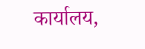कार्यालय,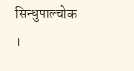सिन्धुपाल्चोक ।